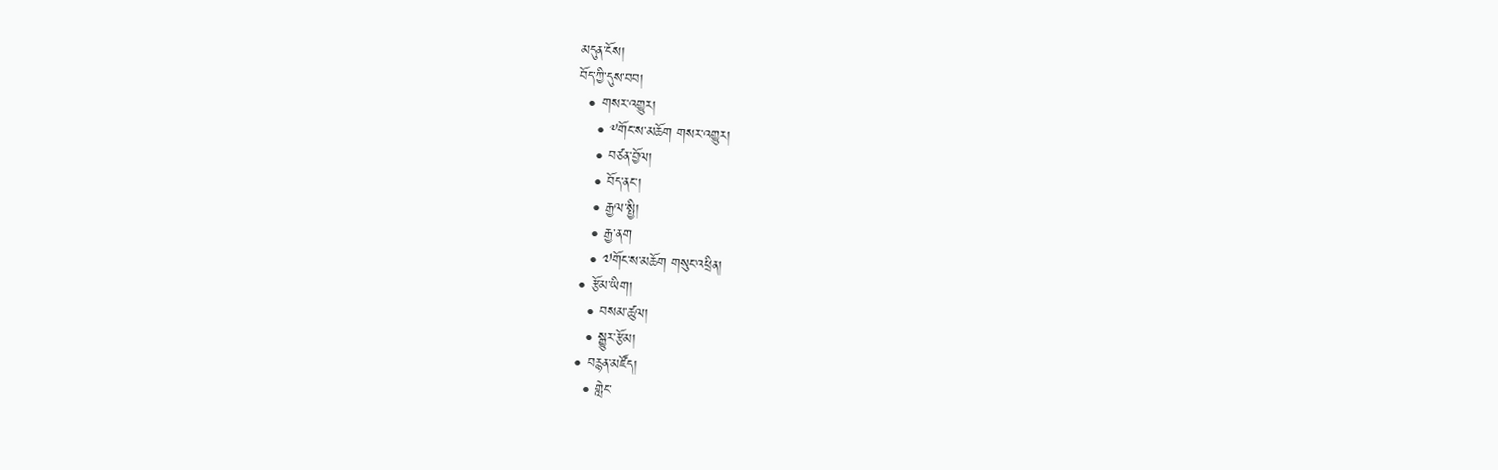མདུན་ངོས།
བོད་ཀྱི་དུས་བབ།
  • གསར་འགྱུར།
    • ༸གོང་ས་མཆོག གསར་འགྱུར།
    • བཙན་བྱོལ།
    • བོད་ནང་།
    • རྒྱལ་སྤྱི།
    • རྒྱ་ནག
    • ༧གོང་ས་མཆོག གསུང་འཕྲིན།
  • རྩོམ་ཡིག།
    • བསམ་ཚུལ།
    • སྒྱུར་རྩོམ།
  • བརྙན་མཛོད།
    • གླེང་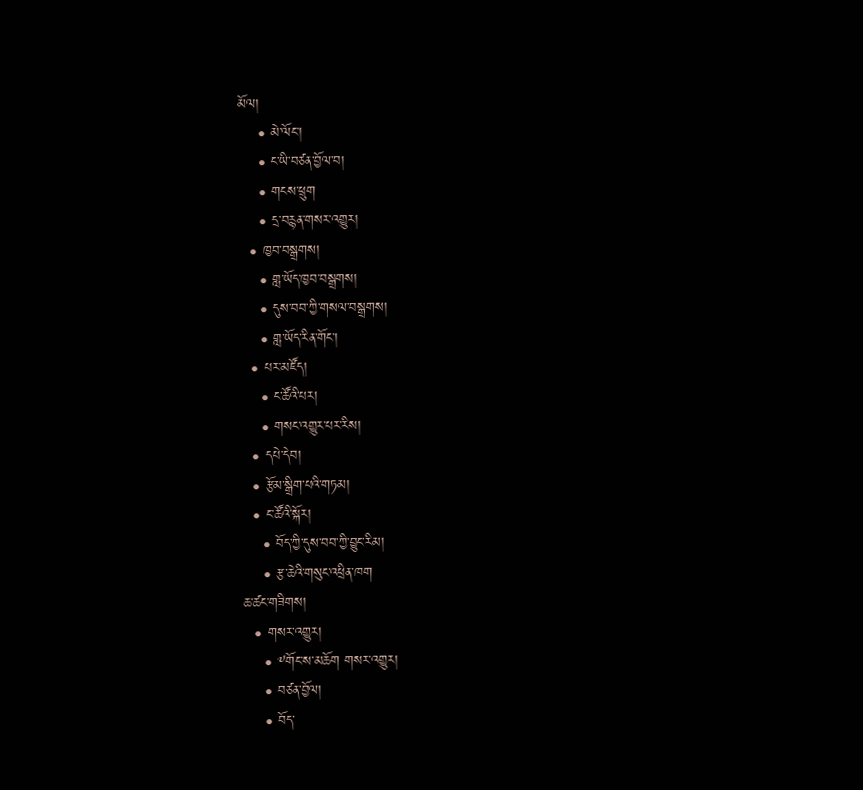མོལ།
    • མེ་ལོང་།
    • ང་ཡི་བཙན་བྱོལ་བ།
    • གངས་ཕྲུག
    • དྲ་བརྙན་གསར་འགྱུར།
  • ཁྱབ་བསྒྲགས།
    • གླ་ཡོད་ཁྱབ་བསྒྲགས།
    • དུས་བབ་ཀྱི་གསལ་བསྒྲགས།
    • གླ་ཡོད་རིན་གོང་།
  • པར་མཛོད།
    • ང་ཚོའི་པར།
    • གསང་འགྱུར་པར་རིས།
  • དཔེ་དེབ།
  • རྩོམ་སྒྲིག་པའི་གཏམ།
  • ང་ཚོའི་སྐོར།
    • བོད་ཀྱི་དུས་བབ་ཀྱི་བྱུང་རིམ།
    • རྩ་ཆེའི་གསུང་འཕྲིན་ཁག
ཆ་ཚང་གཟིགས།
  • གསར་འགྱུར།
    • ༸གོང་ས་མཆོག གསར་འགྱུར།
    • བཙན་བྱོལ།
    • བོད་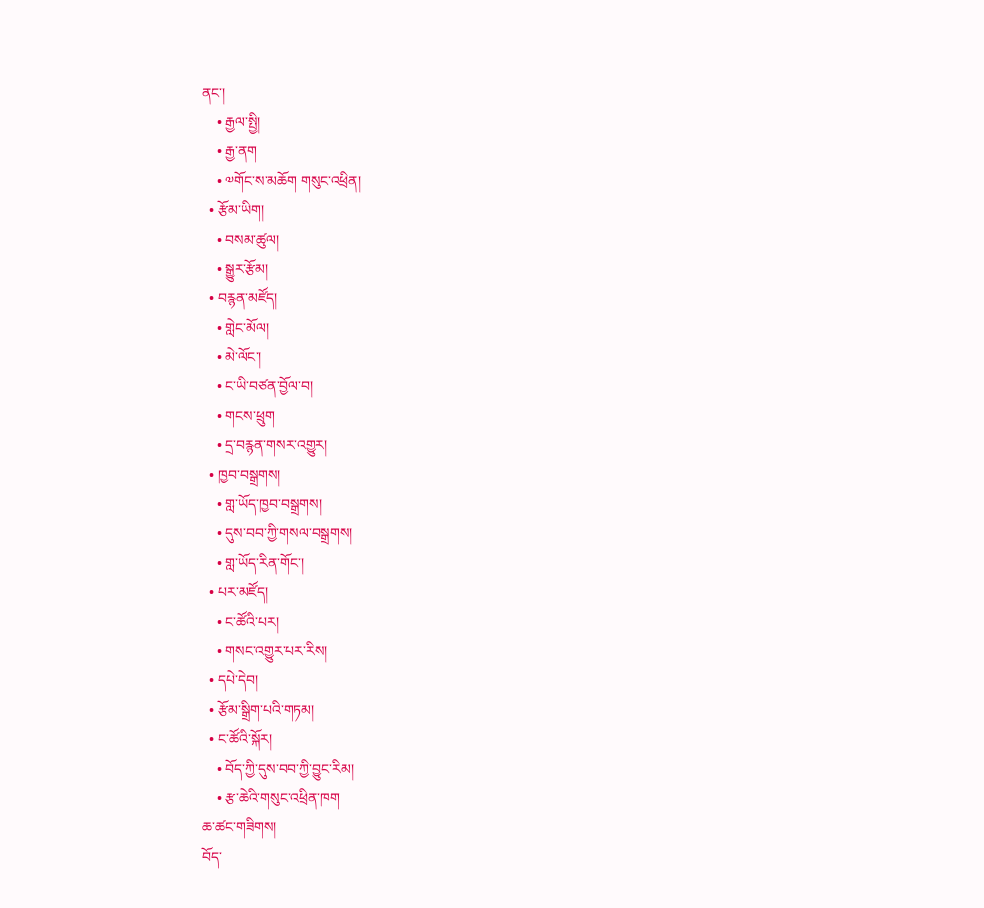ནང་།
    • རྒྱལ་སྤྱི།
    • རྒྱ་ནག
    • ༧གོང་ས་མཆོག གསུང་འཕྲིན།
  • རྩོམ་ཡིག།
    • བསམ་ཚུལ།
    • སྒྱུར་རྩོམ།
  • བརྙན་མཛོད།
    • གླེང་མོལ།
    • མེ་ལོང་།
    • ང་ཡི་བཙན་བྱོལ་བ།
    • གངས་ཕྲུག
    • དྲ་བརྙན་གསར་འགྱུར།
  • ཁྱབ་བསྒྲགས།
    • གླ་ཡོད་ཁྱབ་བསྒྲགས།
    • དུས་བབ་ཀྱི་གསལ་བསྒྲགས།
    • གླ་ཡོད་རིན་གོང་།
  • པར་མཛོད།
    • ང་ཚོའི་པར།
    • གསང་འགྱུར་པར་རིས།
  • དཔེ་དེབ།
  • རྩོམ་སྒྲིག་པའི་གཏམ།
  • ང་ཚོའི་སྐོར།
    • བོད་ཀྱི་དུས་བབ་ཀྱི་བྱུང་རིམ།
    • རྩ་ཆེའི་གསུང་འཕྲིན་ཁག
ཆ་ཚང་གཟིགས།
བོད་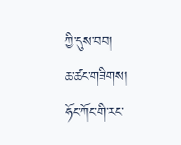ཀྱི་དུས་བབ།
ཆ་ཚང་གཟིགས།
ཧོང་ཀོང་གི་རང་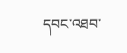དབང་འཐབ་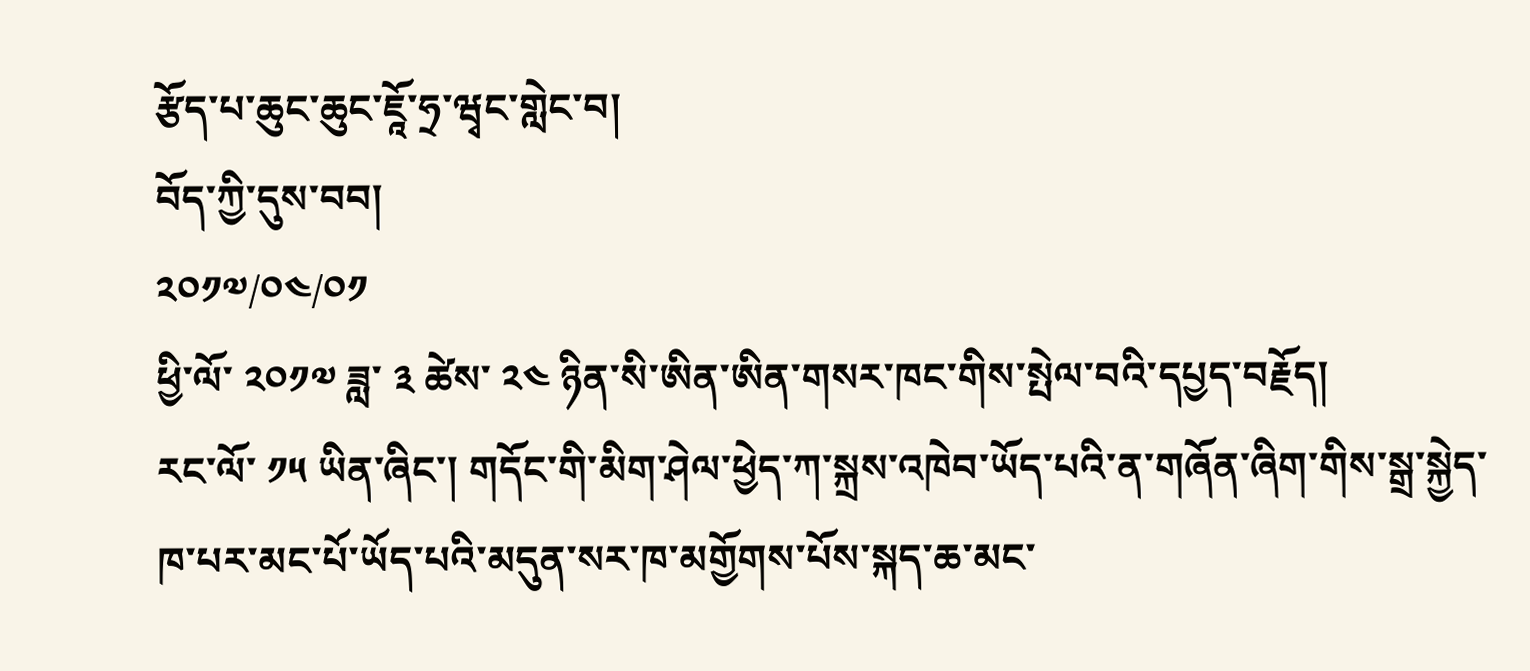རྩོད་པ་ཆུང་ཆུང་ཇཱོ་ཧྲ་ཝྭང་གླེང་བ།
བོད་ཀྱི་དུས་བབ།
༢༠༡༧/༠༤/༠༡
ཕྱི་ལོ་ ༢༠༡༧ ཟླ་ ༣ ཚེས་ ༢༤ ཉིན་སི་ཨིན་ཨིན་གསར་ཁང་གིས་སྤེལ་བའི་དཔྱད་བརྗོད།
རང་ལོ་ ༡༥ ཡིན་ཞིང་། གདོང་གི་མིག་ཤེལ་ཕྱེད་ཀ་སྐྲས་འཁེབ་ཡོད་པའི་ན་གཞོན་ཞིག་གིས་སྒྲ་སྐྱེད་ཁ་པར་མང་པོ་ཡོད་པའི་མདུན་སར་ཁ་མགྱོགས་པོས་སྐད་ཆ་མང་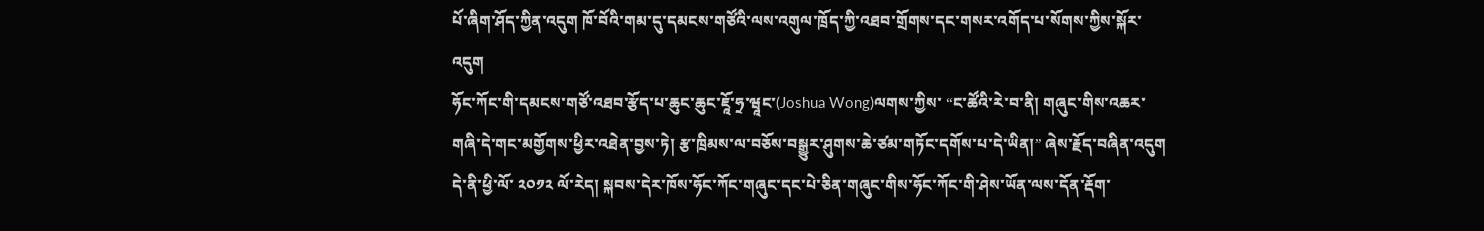པོ་ཞིག་ཤོད་ཀྱིན་འདུག ཁོ་བོའི་གམ་དུ་དམངས་གཙོའི་ལས་འགུལ་ཁྲོད་ཀྱི་འཐབ་གྲོགས་དང་གསར་འགོད་པ་སོགས་ཀྱིས་སྐོར་འདུག
ཧོང་ཀོང་གི་དམངས་གཙོ་འཐབ་རྩོད་པ་ཆུང་ཆུང་ཇཱོ་ཧྲ་ཝཱང་(Joshua Wong)ལགས་ཀྱིས་ “ང་ཚོའི་རེ་བ་ནི། གཞུང་གིས་འཆར་གཞི་དེ་གང་མགྱོགས་ཕྱིར་འཐེན་བྱས་ཏེ། རྩ་ཁྲིམས་ལ་བཅོས་བསྒྱུར་ཤུགས་ཆེ་ཙམ་གཏོང་དགོས་པ་དེ་ཡིན།” ཞེས་རྗོད་བཞིན་འདུག དེ་ནི་ཕྱི་ལོ་ ༢༠༡༢ ལོ་རེད། སྐབས་དེར་ཁོས་ཧོང་ཀོང་གཞུང་དང་པེ་ཅིན་གཞུང་གིས་ཧོང་ཀོང་གི་ཤེས་ཡོན་ལས་དོན་རྡོག་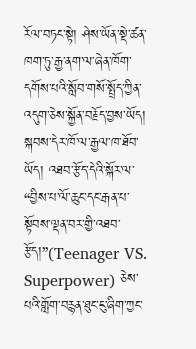རོལ་བཏང་སྟེ། ཤེས་ཡོན་སྡེ་ཚན་ཁག་ཏུ་རྒྱ་ནག་ལ་ཞེན་ཁོག་དགོས་པའི་སློབ་གསོ་སྤྲོད་ཀྱིན་འདུག་ཅེས་སྐྱོན་བརྗོད་བྱས་ཡོད། སྐབས་དེར་ཁོ་ལ་རྒྱལ་ཁ་ཐོབ་ཡོད། འཐབ་རྩོད་དེའི་སྐོར་ལ་ “བྱིས་པ་ལོ་ཆུང་དང་རྒན་པ་སྟོབས་ལྡན་བར་གྱི་འཐབ་རྩོད།”(Teenager VS. Superpower) ཅེས་པའི་གློག་བརྙན་ཐུང་ངུ་ཞིག་ཀྱང་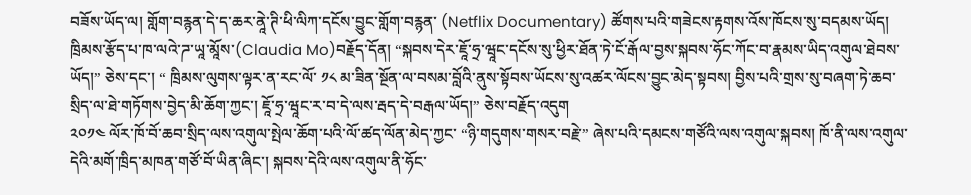བཟོས་ཡོད་ལ། གློག་བརྙན་དེ་ད་ཆར་ནཱེ་ཊི་ཕི་ལིཀ་དངོས་བྱུང་གློག་བརྙན་ (Netflix Documentary) ཚོགས་པའི་གཟེངས་རྟགས་འོས་ཁོངས་སུ་བདམས་ཡོད།
ཁྲིམས་རྩོད་པ་ཁ་ལའེ་ཌ་ཡཱ་མཱོས་(Claudia Mo)བརྗོད་དོན། “སྐབས་དེར་ཇཱོ་ཧྲ་ཝཱང་དངོས་སུ་ཕྱིར་ཐོན་ཏེ་ངོ་རྒོལ་བྱས་སྐབས་ཧོང་ཀོང་བ་རྣམས་ཡིད་འགུལ་ཐེབས་ཡོད།” ཅེས་དང་། “ ཁྲིམས་ལུགས་ལྟར་ན་རང་ལོ་ ༡༨ མ་ཟིན་སྔོན་ལ་བསམ་བློའི་ནུས་སྟོབས་ཡོངས་སུ་འཚར་ལོངས་བྱུང་མེད་སྟབས། བྱིས་པའི་གྲས་སུ་བཞག་ཏེ་ཆབ་སྲིད་ལ་ཐེ་གཏོགས་བྱེད་མི་ཆོག་ཀྱང་། ཇཱོ་ཧྲ་ཝཱང་ར་བ་དེ་ལས་རྦད་དེ་བརྒལ་ཡོད།” ཅེས་བརྗོད་འདུག
༢༠༡༤ ལོར་ཁོ་བོ་ཆབ་སྲིད་ལས་འགུལ་སྤེལ་ཆོག་པའི་ལོ་ཚད་ལོན་མེད་ཀྱང་ “ཉི་གདུགས་གསར་བརྗེ་” ཞེས་པའི་དམངས་གཙོའི་ལས་འགུལ་སྐབས། ཁོ་ནི་ལས་འགུལ་དེའི་མགོ་ཁྲིད་མཁན་གཙོ་བོ་ཡིན་ཞིང་། སྐབས་དེའི་ལས་འགུལ་ནི་ཧོང་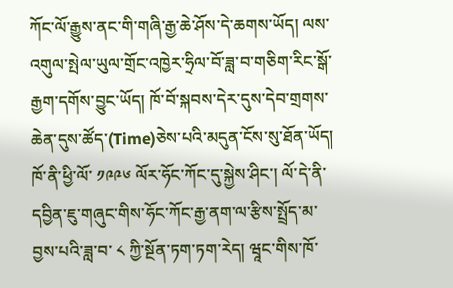ཀོང་ལོ་རྒྱུས་ནང་གི་གཞི་རྒྱ་ཆེ་ཤོས་དེ་ཆགས་ཡོད། ལས་འགུལ་སྤེལ་ཡུལ་གྲོང་འཁྱེར་ཧྲིལ་བོ་ཟླ་བ་གཅིག་རིང་སྒོ་རྒྱག་དགོས་བྱུང་ཡོད། ཁོ་བོ་སྐབས་དེར་དུས་དེབ་གྲགས་ཆེན་དུས་ཚོད་(Time)ཅེས་པའི་མདུན་ངོས་སུ་ཐོན་ཡོད།
ཁོ་ནི་ཕྱི་ལོ་ ༡༩༩༦ ལོར་ཧོང་ཀོང་དུ་སྐྱེས་ཤིང་། ལོ་དེ་ནི་དབྱིན་ཇུ་གཞུང་གིས་ཧོང་ཀོང་རྒྱ་ནག་ལ་རྩིས་སྤྲོད་མ་བྱས་པའི་ཟླ་བ་ ༨ ཀྱི་སྔོན་ཏག་ཏག་རེད། ཝཱང་གིས་ཁོ་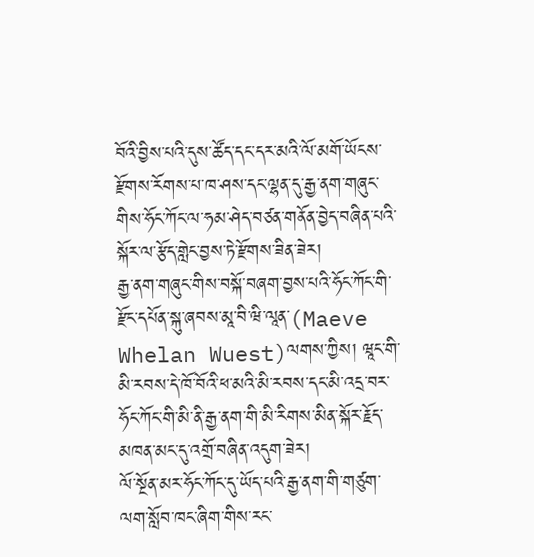བོའི་བྱིས་པའི་དུས་ཚོད་དང་དར་མའི་ལོ་མགོ་ཡོངས་རྫོགས་རོགས་པ་ཁ་ཤས་དང་ལྷན་དུ་རྒྱ་ནག་གཞུང་གིས་ཧོང་ཀོང་ལ་ཧམ་ཤེད་བཙན་གནོན་བྱེད་བཞིན་པའི་སྐོར་ལ་རྩོད་གླེང་བྱས་ཏེ་རྫོགས་ཟིན་ཟེར།
རྒྱ་ནག་གཞུང་གིས་བསྐོ་བཞག་བྱས་པའི་ཧོང་ཀོང་གི་རྫོང་དཔོན་སྐུ་ཞབས་མཱ་བི་ཝི་ལཱན་(Maeve Whelan Wuest)ལགས་ཀྱིས། ཝཱང་གི་མི་རབས་དེ་ཁོ་བོའི་ཕ་མའི་མི་རབས་དང་མི་འདྲ་བར་ཧོང་ཀོང་གི་མི་ནི་རྒྱ་ནག་གི་མི་རིགས་མིན་སྐོར་རྗོད་མཁན་མང་དུ་འགྲོ་བཞིན་འདུག་ཟེར།
ལོ་སྔོན་མར་ཧོང་ཀོང་དུ་ཡོད་པའི་རྒྱ་ནག་གི་གཙུག་ལག་སློབ་ཁང་ཞིག་གིས་རང་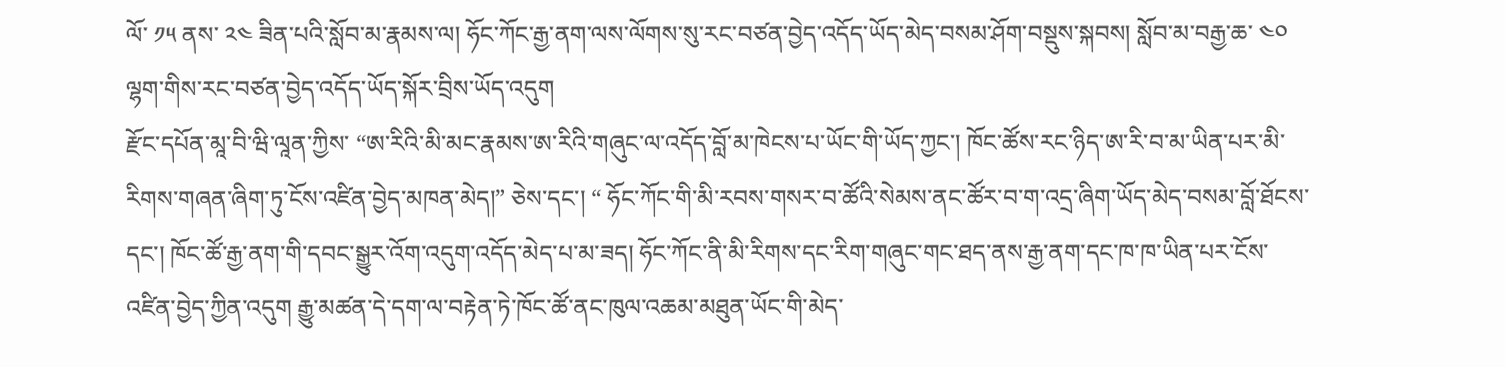ལོ་ ༡༥ ནས་ ༢༤ ཟིན་པའི་སློབ་མ་རྣམས་ལ། ཧོང་ཀོང་རྒྱ་ནག་ལས་ལོགས་སུ་རང་བཙན་བྱེད་འདོད་ཡོད་མེད་བསམ་ཤོག་བསྡུས་སྐབས། སློབ་མ་བརྒྱ་ཆ་ ༤༠ ལྷག་གིས་རང་བཙན་བྱེད་འདོད་ཡོད་སྐོར་བྲིས་ཡོད་འདུག
རྫོང་དཔོན་མཱ་བི་ཝི་ལཱན་ཀྱིས་ “ཨ་རིའི་མི་མང་རྣམས་ཨ་རིའི་གཞུང་ལ་འདོད་བློ་མ་ཁེངས་པ་ཡོང་གི་ཡོད་ཀྱང་། ཁོང་ཚོས་རང་ཉིད་ཨ་རི་བ་མ་ཡིན་པར་མི་རིགས་གཞན་ཞིག་ཏུ་ངོས་འཛིན་བྱེད་མཁན་མེད།” ཅེས་དང་། “ ཧོང་ཀོང་གི་མི་རབས་གསར་བ་ཚོའི་སེམས་ནང་ཚོར་བ་ག་འདྲ་ཞིག་ཡོད་མེད་བསམ་བློ་ཐོངས་དང་། ཁོང་ཚོ་རྒྱ་ནག་གི་དབང་སྒྱུར་འོག་འདུག་འདོད་མེད་པ་མ་ཟད། ཧོང་ཀོང་ནི་མི་རིགས་དང་རིག་གཞུང་གང་ཐད་ནས་རྒྱ་ནག་དང་ཁ་ཁ་ཡིན་པར་ངོས་འཛིན་བྱེད་ཀྱིན་འདུག རྒྱུ་མཚན་དེ་དག་ལ་བརྟེན་ཏེ་ཁོང་ཚོ་ནང་ཁུལ་འཆམ་མཐུན་ཡོང་གི་མེད་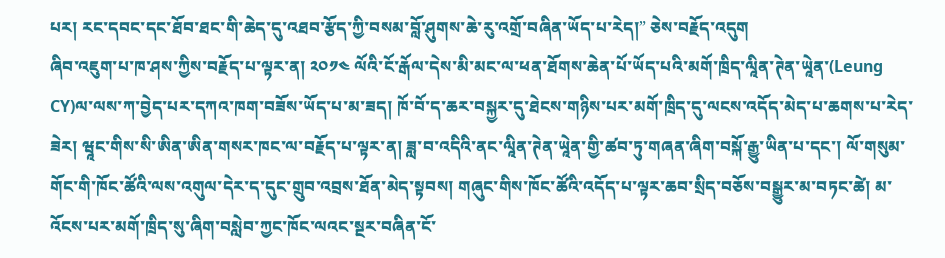པར། རང་དབང་དང་ཐོབ་ཐང་གི་ཆེད་དུ་འཐབ་རྩོད་ཀྱི་བསམ་བློ་ཤུགས་ཆེ་རུ་འགྲོ་བཞིན་ཡོད་པ་རེད།” ཅེས་བརྗོད་འདུག
ཞིབ་འཇུག་པ་ཁ་ཤས་ཀྱིས་བརྗོད་པ་ལྟར་ན། ༢༠༡༤ ལོའི་ངོ་རྒོལ་དེས་མི་མང་ལ་ཕན་ཐོགས་ཆེན་པོ་ཡོད་པའི་མགོ་ཁྲིད་ལཱིན་ཊེན་ཡཱེན་(Leung CY)ལ་ལས་ཀ་བྱེད་པར་དཀའ་ཁག་བཟོས་ཡོད་པ་མ་ཟད། ཁོ་བོ་ད་ཆར་བསྐྱར་དུ་ཐེངས་གཉིས་པར་མགོ་ཁྲིད་དུ་ལངས་འདོད་མེད་པ་ཆགས་པ་རེད་ཟེར། ཝཱང་གིས་སི་ཨིན་ཨིན་གསར་ཁང་ལ་བརྗོད་པ་ལྟར་ན། ཟླ་བ་འདིའི་ནང་ལཱིན་ཊེན་ཡཱེན་གྱི་ཚབ་ཏུ་གཞན་ཞིག་བསྐོ་རྒྱུ་ཡིན་པ་དང་། ལོ་གསུམ་གོང་གི་ཁོང་ཚོའི་ལས་འགུལ་དེར་ད་དུང་གྲུབ་འབྲས་ཐོན་མེད་སྟབས། གཞུང་གིས་ཁོང་ཚོའི་འདོད་པ་ལྟར་ཆབ་སྲིད་བཅོས་བསྒྱུར་མ་བཏང་ཚེ། མ་འོངས་པར་མགོ་ཁྲིད་སུ་ཞིག་བསླེབ་ཀྱང་ཁོང་ལའང་སྔར་བཞིན་ངོ་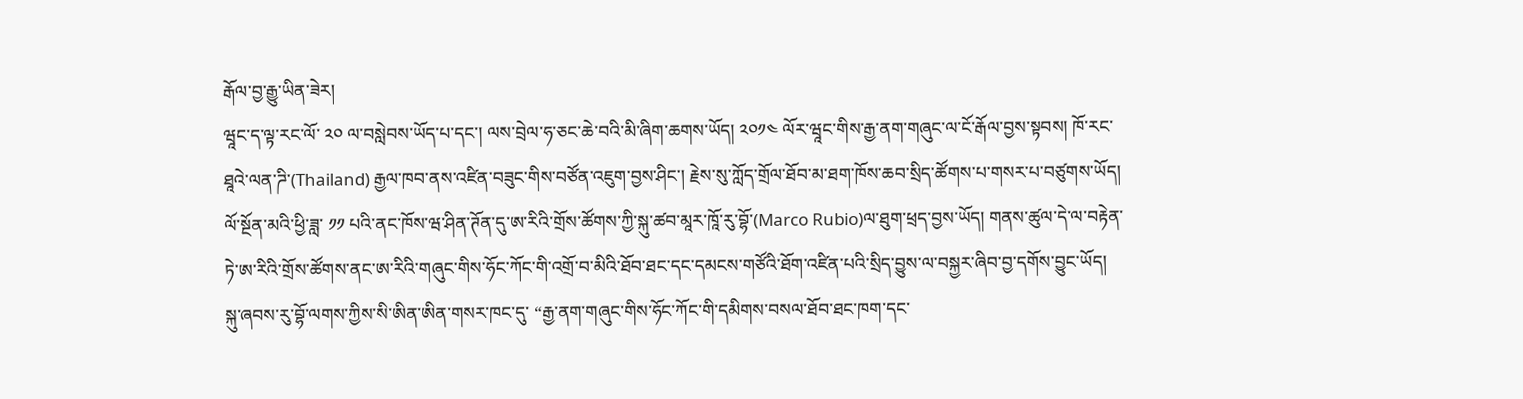རྒོལ་བྱ་རྒྱུ་ཡིན་ཟེར།
ཝཱང་ད་ལྟ་རང་ལོ་ ༢༠ ལ་བསླེབས་ཡོད་པ་དང་། ལས་བྲེལ་ཧ་ཅང་ཆེ་བའི་མི་ཞིག་ཆགས་ཡོད། ༢༠༡༤ ལོར་ཝཱང་གིས་རྒྱ་ནག་གཞུང་ལ་ངོ་རྒོལ་བྱས་སྟབས། ཁོ་རང་ཐཱའེ་ལན་ཌི་(Thailand) རྒྱལ་ཁབ་ནས་འཛིན་བཟུང་གིས་བཙོན་འཇུག་བྱས་ཤིང་། རྗེས་སུ་ཀློད་གྲོལ་ཐོབ་མ་ཐག་ཁོས་ཆབ་སྲིད་ཚོགས་པ་གསར་པ་བཙུགས་ཡོད། ལོ་སྔོན་མའི་ཕྱི་ཟླ་ ༡༡ པའི་ནང་ཁོས་ཝ་ཤིན་ཊོན་དུ་ཨ་རིའི་གྲོས་ཚོགས་ཀྱི་སྐུ་ཚབ་མཱར་ཁཱོ་རུ་བྷོ་(Marco Rubio)ལ་ཐུག་ཕྲད་བྱས་ཡོད། གནས་ཚུལ་དེ་ལ་བརྟེན་ཏེ་ཨ་རིའི་གྲོས་ཚོགས་ནང་ཨ་རིའི་གཞུང་གིས་ཧོང་ཀོང་གི་འགྲོ་བ་མིའི་ཐོབ་ཐང་དང་དམངས་གཙོའི་ཐོག་འཛིན་པའི་སྲིད་བྱུས་ལ་བསྐྱར་ཞིབ་བྱ་དགོས་བྱུང་ཡོད།
སྐུ་ཞབས་རུ་བྷོ་ལགས་ཀྱིས་སི་ཨིན་ཨིན་གསར་ཁང་དུ་ “རྒྱ་ནག་གཞུང་གིས་ཧོང་ཀོང་གི་དམིགས་བསལ་ཐོབ་ཐང་ཁག་དང་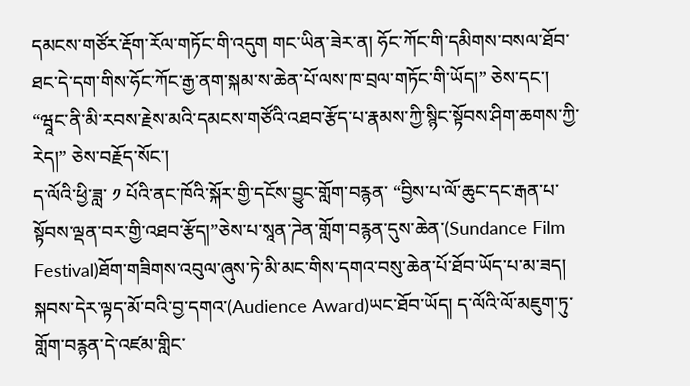དམངས་གཙོར་རྡོག་རོལ་གཏོང་གི་འདུག གང་ཡིན་ཟེར་ན། ཧོང་ཀོང་གི་དམིགས་བསལ་ཐོབ་ཐང་དེ་དག་གིས་ཧོང་ཀོང་རྒྱ་ནག་སྐམ་ས་ཆེན་པོ་ལས་ཁ་བྲལ་གཏོང་གི་ཡོད།” ཅེས་དང་། “ཝཱང་ནི་མི་རབས་རྗེས་མའི་དམངས་གཙོའི་འཐབ་རྩོད་པ་རྣམས་ཀྱི་སྙིང་སྟོབས་ཤིག་ཆགས་ཀྱི་རེད།” ཅེས་བརྗོད་སོང་།
ད་ལོའི་ཕྱི་ཟླ་ ༡ པོའི་ནང་ཁོའི་སྐོར་གྱི་དངོས་བྱུང་གློག་བརྙན་ “བྱིས་པ་ལོ་ཆུང་དང་རྒན་པ་སྟོབས་ལྡན་བར་གྱི་འཐབ་རྩོད།”ཅེས་པ་སཱན་ཌེན་གློག་བརྙན་དུས་ཆེན་(Sundance Film Festival)ཐོག་གཟིགས་འབུལ་ཞུས་ཏེ་མི་མང་གིས་དགའ་བསུ་ཆེན་པོ་ཐོབ་ཡོད་པ་མ་ཟད། སྐབས་དེར་ལྟད་མོ་བའི་བྱ་དགའ་(Audience Award)ཡང་ཐོབ་ཡོད། ད་ལོའི་ལོ་མཇུག་ཏུ་གློག་བརྙན་དེ་འཛམ་གླིང་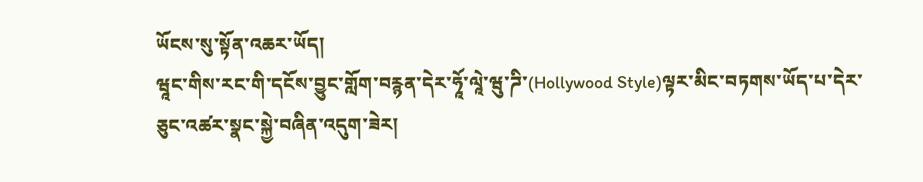ཡོངས་སུ་སྟོན་འཆར་ཡོད།
ཝཱང་གིས་རང་གི་དངོས་བྱུང་གློག་བརྙན་དེར་ཧཱོ་ལཱེ་ཝུ་ཌི་(Hollywood Style)ལྟར་མིང་བཏགས་ཡོད་པ་དེར་ཅུང་འཚར་སྣང་སྐྱེ་བཞིན་འདུག་ཟེར།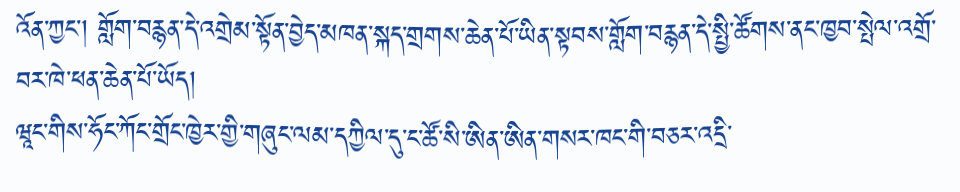འོན་ཀྱང་། གློག་བརྙན་དེ་འགྲེམ་སྟོན་བྱེད་མཁན་སྐད་གྲགས་ཆེན་པོ་ཡིན་སྟབས་གློག་བརྙན་དེ་སྤྱི་ཚོགས་ནང་ཁྱབ་སྤེལ་འགྲོ་བར་ཁེ་ཕན་ཆེན་པོ་ཡོད།
ཝཱང་གིས་ཧོང་ཀོང་གྲོང་ཁྱེར་གྱི་གཞུང་ལམ་དཀྱིལ་དུ་ང་ཚོ་སི་ཨིན་ཨིན་གསར་ཁང་གི་བཅར་འདྲི་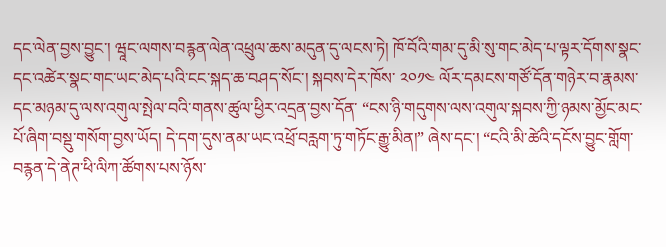དང་ལེན་བྱས་བྱུང་། ཝཱང་ལགས་བརྙན་ལེན་འཕྲུལ་ཆས་མདུན་དུ་ལངས་ཏེ། ཁོ་བོའི་གམ་དུ་མི་སུ་གང་མེད་པ་ལྟར་དོགས་སྣང་དང་འཚེར་སྣང་གང་ཡང་མེད་པའི་ངང་སྐད་ཆ་བཤད་སོང་། སྐབས་དེར་ཁོས་ ༢༠༡༤ ལོར་དམངས་གཙོ་དོན་གཉེར་བ་རྣམས་དང་མཉམ་དུ་ལས་འགུལ་སྤེལ་བའི་གནས་ཚུལ་ཕྱིར་འདྲན་བྱས་དོན་ “ངས་ཉི་གདུགས་ལས་འགུལ་སྐབས་ཀྱི་ཉམས་མྱོང་མང་པོ་ཞིག་བསྡུ་གསོག་བྱས་ཡོད། དེ་དག་དུས་ནམ་ཡང་འཕྲོ་བརླག་ཏུ་གཏོང་རྒྱུ་མིན།” ཞེས་དང་། “ངའི་མི་ཚེའི་དངོས་བྱུང་གློག་བརྙན་དེ་ནེཊ་ཕི་ལིཀ་ཚོགས་པས་ཉོས་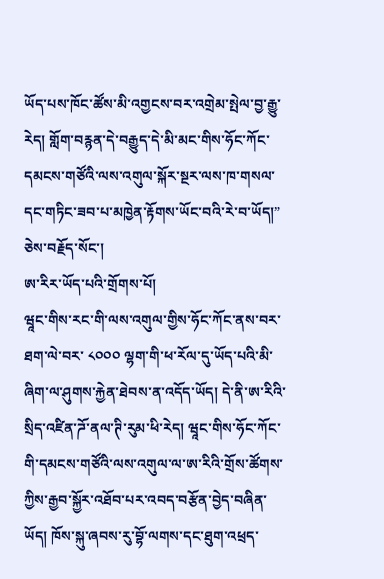ཡོད་པས་ཁོང་ཚོས་མི་འགྱངས་བར་འགྲེམ་སྤེལ་བྱ་རྒྱུ་རེད། གློག་བརྙན་དེ་བརྒྱུད་དེ་མི་མང་གིས་ཧོང་ཀོང་དམངས་གཙོའི་ལས་འགུལ་སྐོར་སྔར་ལས་ཁ་གསལ་དང་གཏིང་ཟབ་པ་མཁྱེན་རྟོགས་ཡོང་བའི་རེ་བ་ཡོད།” ཅེས་བརྗོད་སོང་།
ཨ་རིར་ཡོད་པའི་གྲོགས་པོ།
ཝཱང་གིས་རང་གི་ལས་འགུལ་གྱིས་ཧོང་ཀོང་ནས་བར་ཐག་ལེ་བར་ ༨༠༠༠ ལྷག་གི་ཕ་རོལ་དུ་ཡོད་པའི་མི་ཞིག་ལ་ཤུགས་རྐྱེན་ཐེབས་ན་འདོད་ཡོད། དེ་ནི་ཨ་རིའི་སྲིད་འཛིན་ཌོ་ནལ་ཊི་རུམ་ཕི་རེད། ཝཱང་གིས་ཧོང་ཀོང་གི་དམངས་གཙོའི་ལས་འགུལ་ལ་ཨ་རིའི་གྲོས་ཚོགས་ཀྱིས་རྒྱབ་སྐྱོར་འཐོབ་པར་འབད་བརྩོན་བྱེད་བཞིན་ཡོད། ཁོས་སྐུ་ཞབས་རུ་བྷོ་ལགས་དང་ཐུག་འཕྲད་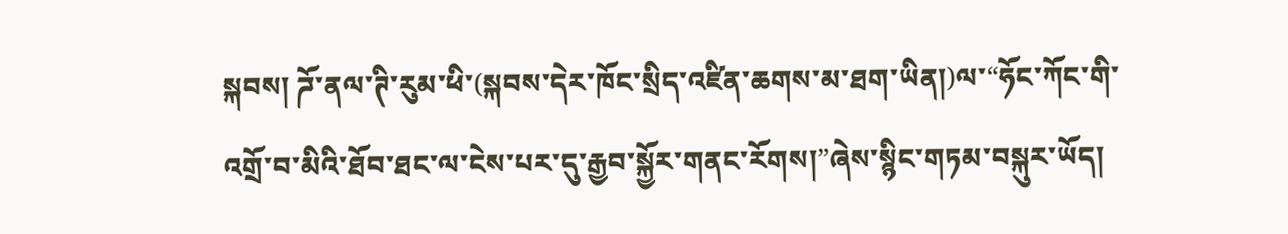སྐབས། ཌོ་ནལ་ཊི་རུམ་ཕི་(སྐབས་དེར་ཁོང་སྲིད་འཛིན་ཆགས་མ་ཐག་ཡིན།)ལ་“ཧོང་ཀོང་གི་འགྲོ་བ་མིའི་ཐོབ་ཐང་ལ་ངེས་པར་དུ་རྒྱབ་སྐྱོར་གནང་རོགས།”ཞེས་སྙིང་གཏམ་བསྐུར་ཡོད།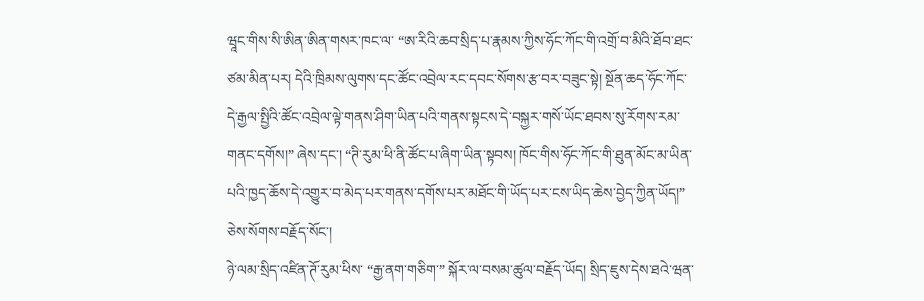ཝཱང་གིས་སི་ཨིན་ཨིན་གསར་ཁང་ལ་ “ཨ་རིའི་ཆབ་སྲིད་པ་རྣམས་ཀྱིས་ཧོང་ཀོང་གི་འགྲོ་བ་མིའི་ཐོབ་ཐང་ཙམ་མིན་པར། དེའི་ཁྲིམས་ལུགས་དང་ཚོང་འབྲེལ་རང་དབང་སོགས་རྩ་བར་བཟུང་སྟེ། སྔོན་ཆད་ཧོང་ཀོང་དེ་རྒྱལ་སྤྱིའི་ཚོང་འབྲེལ་ལྟེ་གནས་ཤིག་ཡིན་པའི་གནས་སྟངས་དེ་བསྐྱར་གསོ་ཡོང་ཐབས་སུ་རོགས་རམ་གནང་དགོས།” ཞེས་དང་། “ཊི་རུམ་ཕི་ནི་ཚོང་པ་ཞིག་ཡིན་སྟབས། ཁོང་གིས་ཧོང་ཀོང་གི་ཐུན་མོང་མ་ཡིན་པའི་ཁྱད་ཆོས་དེ་འགྱུར་བ་མེད་པར་གནས་དགོས་པར་མཐོང་གི་ཡོད་པར་ངས་ཡིད་ཆེས་བྱེད་ཀྱིན་ཡོད།” ཅེས་སོགས་བརྗོད་སོང་།
ཉེ་ལམ་སྲིད་འཛིན་ཊོ་རུམ་ཕིས་ “རྒྱ་ནག་གཅིག་” སྐོར་ལ་བསམ་ཚུལ་བརྗོད་ཡོད། སྲིད་ཇུས་དེས་ཐའེ་ཝན་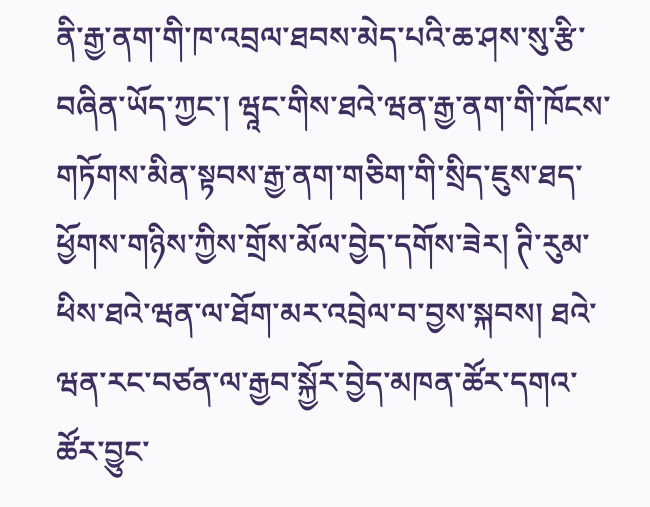ནི་རྒྱ་ནག་གི་ཁ་འབྲལ་ཐབས་མེད་པའི་ཆ་ཤས་སུ་རྩི་བཞིན་ཡོད་ཀྱང་། ཝཱང་གིས་ཐའེ་ཝན་རྒྱ་ནག་གི་ཁོངས་གཏོགས་མིན་སྟབས་རྒྱ་ནག་གཅིག་གི་སྲིད་ཇུས་ཐད་ཕྱོགས་གཉིས་ཀྱིས་གྲོས་མོལ་བྱེད་དགོས་ཟེར། ཊི་རུམ་ཕིས་ཐའེ་ཝན་ལ་ཐོག་མར་འབྲེལ་བ་བྱས་སྐབས། ཐའེ་ཝན་རང་བཙན་ལ་རྒྱབ་སྐྱོར་བྱེད་མཁན་ཚོར་དགའ་ཚོར་བྱུང་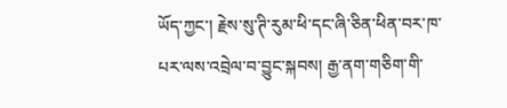ཡོད་ཀྱང་། རྗེས་སུ་ཊི་རུམ་ཕི་དང་ཞི་ཅིན་ཕིན་བར་ཁ་པར་ལས་འབྲེལ་བ་བྱུང་སྐབས། རྒྱ་ནག་གཅིག་གི་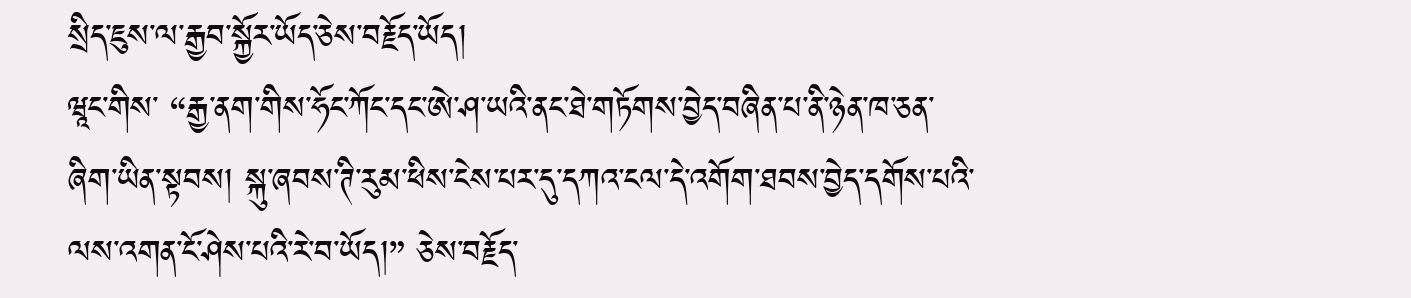སྲིད་ཇུས་ལ་རྒྱབ་སྐྱོར་ཡོད་ཅེས་བརྗོད་ཡོད།
ཝཱང་གིས་ “རྒྱ་ནག་གིས་ཧོང་ཀོང་དང་ཨེ་ཤ་ཡའི་ནང་ཐེ་གཏོགས་བྱེད་བཞིན་པ་ནི་ཉེན་ཁ་ཅན་ཞིག་ཡིན་སྟབས། སྐུ་ཞབས་ཊི་རུམ་ཕིས་ངེས་པར་དུ་དཀའ་ངལ་དེ་འགོག་ཐབས་བྱེད་དགོས་པའི་ལས་འགན་ངོ་ཤེས་པའི་རེ་བ་ཡོད།” ཅེས་བརྗོད་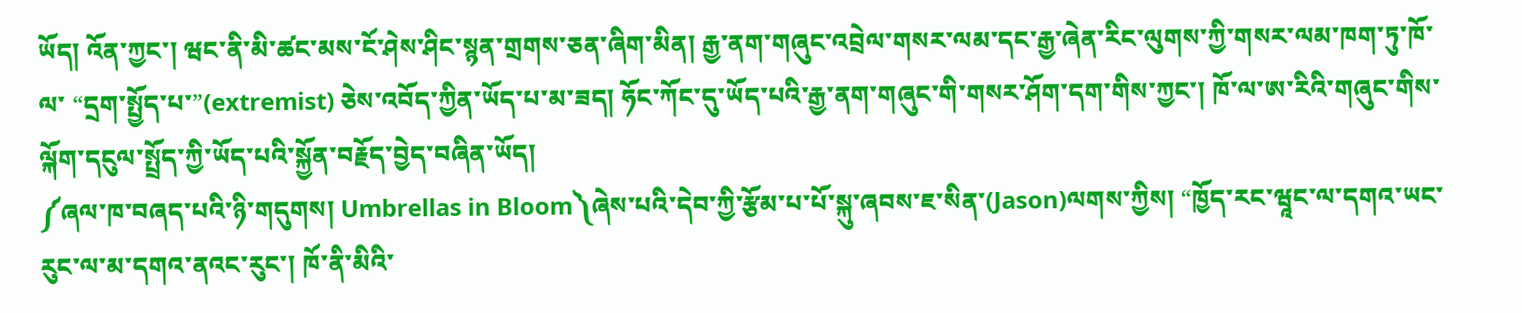ཡོད། འོན་ཀྱང་། ཝང་ནི་མི་ཚང་མས་ངོ་ཤེས་ཤིང་སྙན་གྲགས་ཅན་ཞིག་མིན། རྒྱ་ནག་གཞུང་འབྲེལ་གསར་ལམ་དང་རྒྱ་ཞེན་རིང་ལུགས་ཀྱི་གསར་ལམ་ཁག་ཏུ་ཁོ་ལ་ “དྲག་སྤྱོད་པ་”(extremist) ཅེས་འབོད་ཀྱིན་ཡོད་པ་མ་ཟད། ཧོང་ཀོང་དུ་ཡོད་པའི་རྒྱ་ནག་གཞུང་གི་གསར་ཤོག་དག་གིས་ཀྱང་། ཁོ་ལ་ཨ་རིའི་གཞུང་གིས་ལྐོག་དངུལ་སྤྲོད་ཀྱི་ཡོད་པའི་སྐྱོན་བརྗོད་བྱེད་བཞིན་ཡོད།
༼ཞལ་ཁ་བཞད་པའི་ཉི་གདུགས། Umbrellas in Bloom༽ཞེས་པའི་དེབ་ཀྱི་རྩོམ་པ་པོ་སྐུ་ཞབས་ཇ་སིན་(Jason)ལགས་ཀྱིས། “ཁྱོད་རང་ཝཱང་ལ་དགའ་ཡང་རུང་ལ་མ་དགའ་ནའང་རུང་། ཁོ་ནི་མིའི་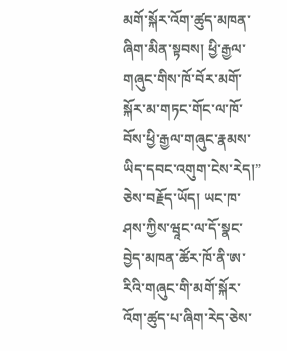མགོ་སྐོར་འོག་ཚུད་མཁན་ཞིག་མིན་སྟབས། ཕྱི་རྒྱལ་གཞུང་གིས་ཁོ་བོར་མགོ་སྐོར་མ་གཏང་གོང་ལ་ཁོ་བོས་ཕྱི་རྒྱལ་གཞུང་རྣམས་ཡིད་དབང་འགུག་ངེས་རེད།” ཅེས་བརྗོད་ཡོད། ཡང་ཁ་ཤས་ཀྱིས་ཝཱང་ལ་དོ་སྣང་བྱེད་མཁན་ཚོར་ཁོ་ནི་ཨ་རིའི་གཞུང་གི་མགོ་སྐོར་འོག་ཚུད་པ་ཞིག་རེད་ཅེས་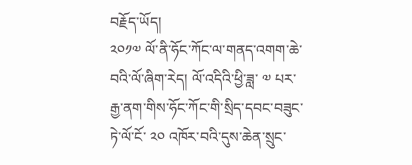བརྗོད་ཡོད།
༢༠༡༧ ལོ་ནི་ཧོང་ཀོང་ལ་གནད་འགག་ཆེ་བའི་ལོ་ཞིག་རེད། ལོ་འདིའི་ཕྱི་ཟླ་ ༧ པར་རྒྱ་ནག་གིས་ཧོང་ཀོང་གི་སྲིད་དབང་བཟུང་ཏེ་ལོ་ངོ་ ༢༠ འཁོར་བའི་དུས་ཆེན་སྲུང་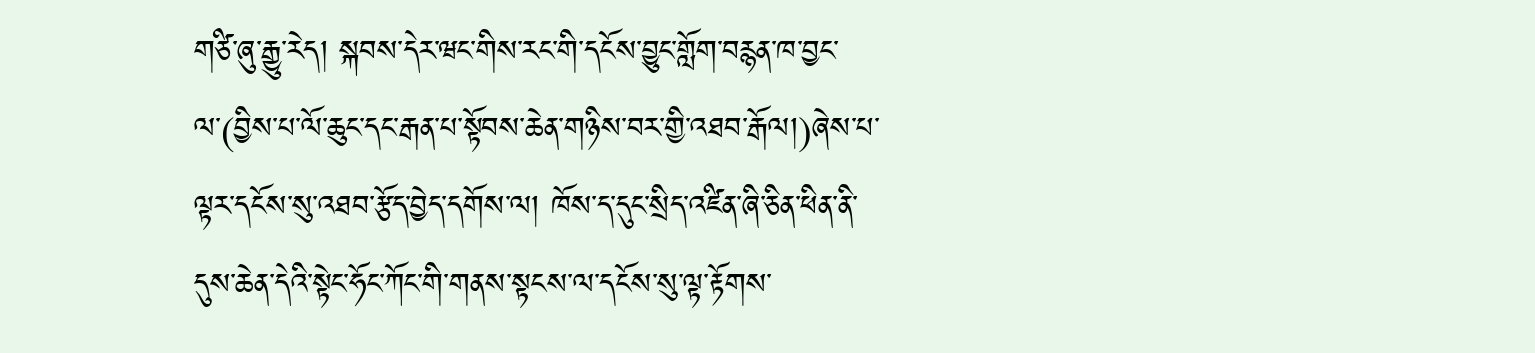གཙི་ཞུ་རྒྱུ་རེད། སྐབས་དེར་ཝང་གིས་རང་གི་དངོས་བྱུང་གློག་བརྙན་ཁ་བྱང་ལ་(བྱིས་པ་ལོ་ཆུང་དང་རྒན་པ་སྟོབས་ཆེན་གཉིས་བར་གྱི་འཐབ་རྒོལ།)ཞེས་པ་ལྟར་དངོས་སུ་འཐབ་རྩོད་བྱེད་དགོས་ལ། ཁོས་ད་དུང་སྲིད་འཛིན་ཞི་ཅིན་ཕིན་ནི་དུས་ཆེན་དེའི་སྟེང་ཧོང་ཀོང་གི་གནས་སྟངས་ལ་དངོས་སུ་ལྟ་རྟོགས་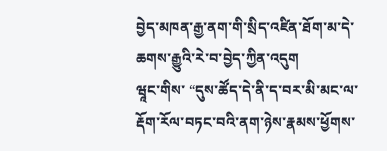བྱེད་མཁན་རྒྱ་ནག་གི་སྲིད་འཛིན་ཐོག་མ་དེ་ཆགས་རྒྱུའི་རེ་བ་བྱེད་ཀྱིན་འདུག
ཝཱང་གིས་ “དུས་ཚོད་དེ་ནི་ད་བར་མི་མང་ལ་རྡོག་རོལ་བཏང་བའི་ནག་ཉེས་རྣམས་ཕྱོགས་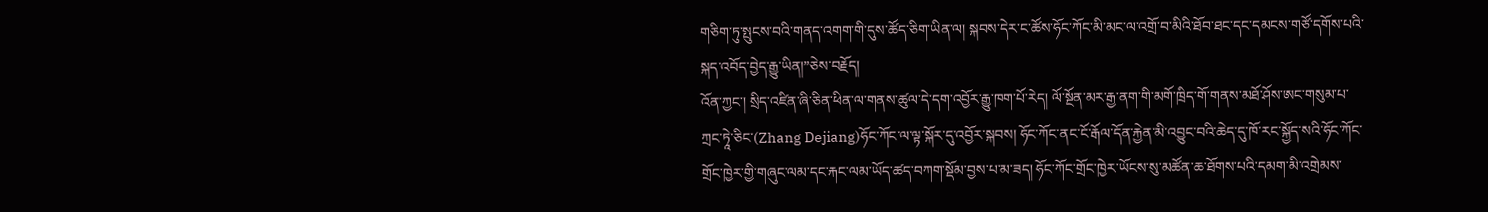གཅིག་ཏུ་སྤུངས་བའི་གནད་འགག་གི་དུས་ཚོད་ཅིག་ཡིན་ལ། སྐབས་དེར་ང་ཚོས་ཧོང་ཀོང་མི་མང་ལ་འགྲོ་བ་མིའི་ཐོབ་ཐང་དང་དམངས་གཙོ་དགོས་པའི་སྐད་འབོད་བྱེད་རྒྱུ་ཡིན།”ཅེས་བརྗོད།
འོན་ཀྱང་། སྲིད་འཛིན་ཞི་ཅིན་ཕིན་ལ་གནས་ཚུལ་དེ་དག་འབྱོར་རྒྱུ་ཁག་པོ་རེད། ལོ་སྔོན་མར་རྒྱ་ནག་གི་མགོ་ཁྲིད་གོ་གནས་མཐོ་ཤོས་ཨང་གསུམ་པ་ཀྲང་ཏཱེ་ཅིང་(Zhang Dejiang)ཧོང་ཀོང་ལ་ལྟ་སྐོར་དུ་འབྱོར་སྐབས། ཧོང་ཀོང་ནང་ངོ་རྒོལ་དོན་རྐྱེན་མི་འབྱུང་བའི་ཆེད་དུ་ཁོ་རང་སྐྱོད་སའི་ཧོང་ཀོང་གྲོང་ཁྱེར་གྱི་གཞུང་ལམ་དང་རྐང་ལམ་ཡོད་ཚད་བཀག་སྡོམ་བྱས་པ་མ་ཟད། ཧོང་ཀོང་གྲོང་ཁྱེར་ཡོངས་སུ་མཚོན་ཆ་ཐོགས་པའི་དམག་མི་འགྲེམས་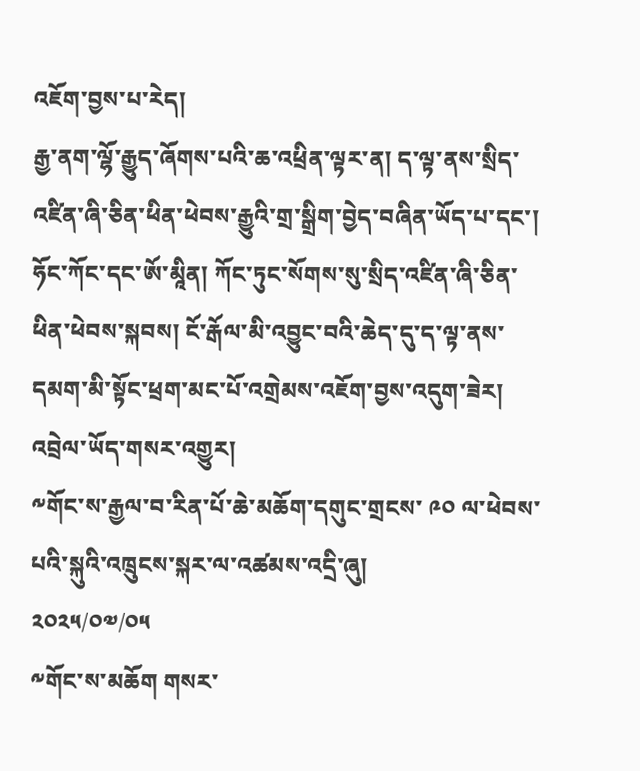འཇོག་བྱས་པ་རེད།
རྒྱ་ནག་ལྷོ་རྒྱུད་ཞོགས་པའི་ཆ་འཕྲིན་ལྟར་ན། ད་ལྟ་ནས་སྲིད་འཛིན་ཞི་ཅིན་ཕིན་ཕེབས་རྒྱུའི་གྲ་སྒྲིག་བྱེད་བཞིན་ཡོད་པ་དང་། ཧོང་ཀོང་དང་ཨོ་མཱིན། ཀོང་ཏུང་སོགས་སུ་སྲིད་འཛིན་ཞི་ཅིན་ཕིན་ཕེབས་སྐབས། ངོ་རྒོལ་མི་འབྱུང་བའི་ཆེད་དུ་ད་ལྟ་ནས་དམག་མི་སྟོང་ཕྲག་མང་པོ་འགྲེམས་འཇོག་བྱས་འདུག་ཟེར།
འབྲེལ་ཡོད་གསར་འགྱུར།
༸གོང་ས་རྒྱལ་བ་རིན་པོ་ཆེ་མཆོག་དགུང་གྲངས་ ༩༠ ལ་ཕེབས་པའི་སྐུའི་འཁྲུངས་སྐར་ལ་འཚམས་འདྲི་ཞུ།
༢༠༢༥/༠༧/༠༥
༸གོང་ས་མཆོག གསར་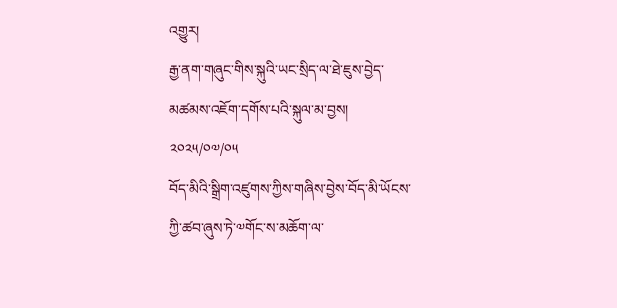འགྱུར།
རྒྱ་ནག་གཞུང་གིས་སྐུའི་ཡང་སྲིད་ལ་ཐེ་ཇུས་བྱེད་མཚམས་འཇོག་དགོས་པའི་སྐུལ་མ་བྱས།
༢༠༢༥/༠༧/༠༥
བོད་མིའི་སྒྲིག་འཛུགས་ཀྱིས་གཞིས་བྱེས་བོད་མི་ཡོངས་ཀྱི་ཚབ་ཞུས་ཏེ་༧གོང་ས་མཆོག་ལ་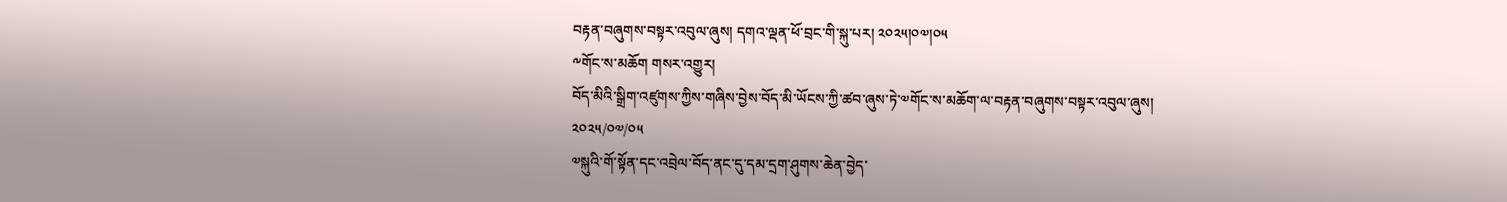བརྟན་བཞུགས་བསྟར་འབུལ་ཞུས། དགའ་ལྡན་ཕོ་བྲང་གི་སྐུ་པར། ༢༠༢༥།༠༧།༠༥
༸གོང་ས་མཆོག གསར་འགྱུར།
བོད་མིའི་སྒྲིག་འཛུགས་ཀྱིས་གཞིས་བྱེས་བོད་མི་ཡོངས་ཀྱི་ཚབ་ཞུས་ཏེ་༧གོང་ས་མཆོག་ལ་བརྟན་བཞུགས་བསྟར་འབུལ་ཞུས།
༢༠༢༥/༠༧/༠༥
༧སྐུའི་གོ་སྟོན་དང་འབྲེལ་བོད་ནང་དུ་དམ་དྲག་ཤུགས་ཆེན་བྱེད་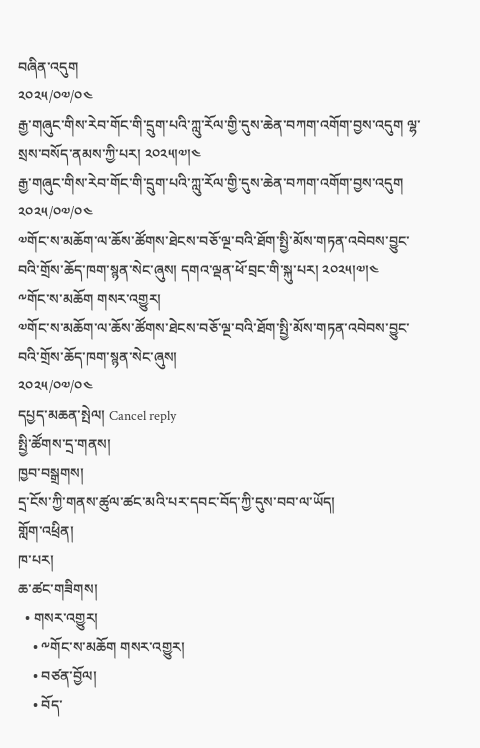བཞིན་འདུག
༢༠༢༥/༠༧/༠༤
རྒྱ་གཞུང་གིས་རེབ་གོང་གི་དྲུག་པའི་ཀླུ་རོལ་གྱི་དུས་ཆེན་བཀག་འགོག་བྱས་འདུག ལྷ་སྲས་བསོད་ནམས་ཀྱི་པར། ༢༠༢༥།༧།༤
རྒྱ་གཞུང་གིས་རེབ་གོང་གི་དྲུག་པའི་ཀླུ་རོལ་གྱི་དུས་ཆེན་བཀག་འགོག་བྱས་འདུག
༢༠༢༥/༠༧/༠༤
༧གོང་ས་མཆོག་ལ་ཆོས་ཚོགས་ཐེངས་བཅོ་ལྔ་བའི་ཐོག་སྤྱི་མོས་གཏན་འབེབས་བྱུང་བའི་གྲོས་ཆོད་ཁག་སྙན་སེང་ཞུས། དགའ་ལྡན་ཕོ་བྲང་གི་སྐུ་པར། ༢༠༢༥།༧།༤
༸གོང་ས་མཆོག གསར་འགྱུར།
༧གོང་ས་མཆོག་ལ་ཆོས་ཚོགས་ཐེངས་བཅོ་ལྔ་བའི་ཐོག་སྤྱི་མོས་གཏན་འབེབས་བྱུང་བའི་གྲོས་ཆོད་ཁག་སྙན་སེང་ཞུས།
༢༠༢༥/༠༧/༠༤
དཔྱད་མཆན་སྤེལ། Cancel reply
སྤྱི་ཚོགས་དྲ་གནས།
ཁྱབ་བསྒྲགས།
དྲ་ངོས་ཀྱི་གནས་ཚུལ་ཚང་མའི་པར་དབང་བོད་ཀྱི་དུས་བབ་ལ་ཡོད།
གློག་འཕྲིན།
ཁ་པར།
ཆ་ཚང་གཟིགས།
  • གསར་འགྱུར།
    • ༸གོང་ས་མཆོག གསར་འགྱུར།
    • བཙན་བྱོལ།
    • བོད་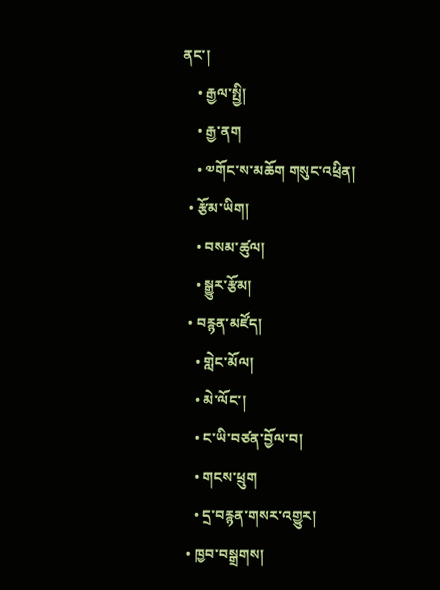ནང་།
    • རྒྱལ་སྤྱི།
    • རྒྱ་ནག
    • ༧གོང་ས་མཆོག གསུང་འཕྲིན།
  • རྩོམ་ཡིག།
    • བསམ་ཚུལ།
    • སྒྱུར་རྩོམ།
  • བརྙན་མཛོད།
    • གླེང་མོལ།
    • མེ་ལོང་།
    • ང་ཡི་བཙན་བྱོལ་བ།
    • གངས་ཕྲུག
    • དྲ་བརྙན་གསར་འགྱུར།
  • ཁྱབ་བསྒྲགས།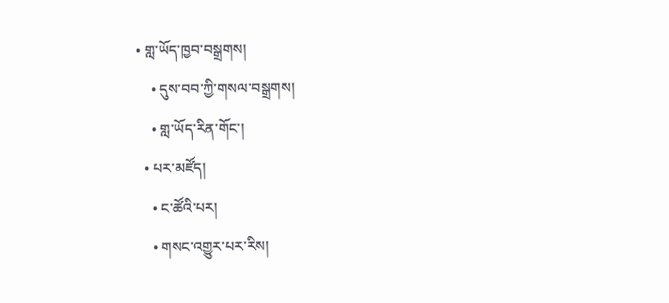• གླ་ཡོད་ཁྱབ་བསྒྲགས།
    • དུས་བབ་ཀྱི་གསལ་བསྒྲགས།
    • གླ་ཡོད་རིན་གོང་།
  • པར་མཛོད།
    • ང་ཚོའི་པར།
    • གསང་འགྱུར་པར་རིས།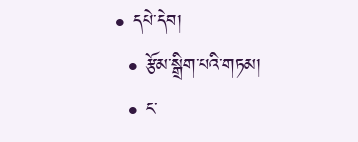• དཔེ་དེབ།
  • རྩོམ་སྒྲིག་པའི་གཏམ།
  • ང་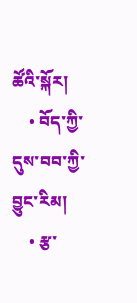ཚོའི་སྐོར།
    • བོད་ཀྱི་དུས་བབ་ཀྱི་བྱུང་རིམ།
    • རྩ་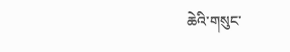ཆེའི་གསུང་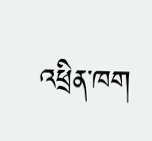འཕྲིན་ཁག